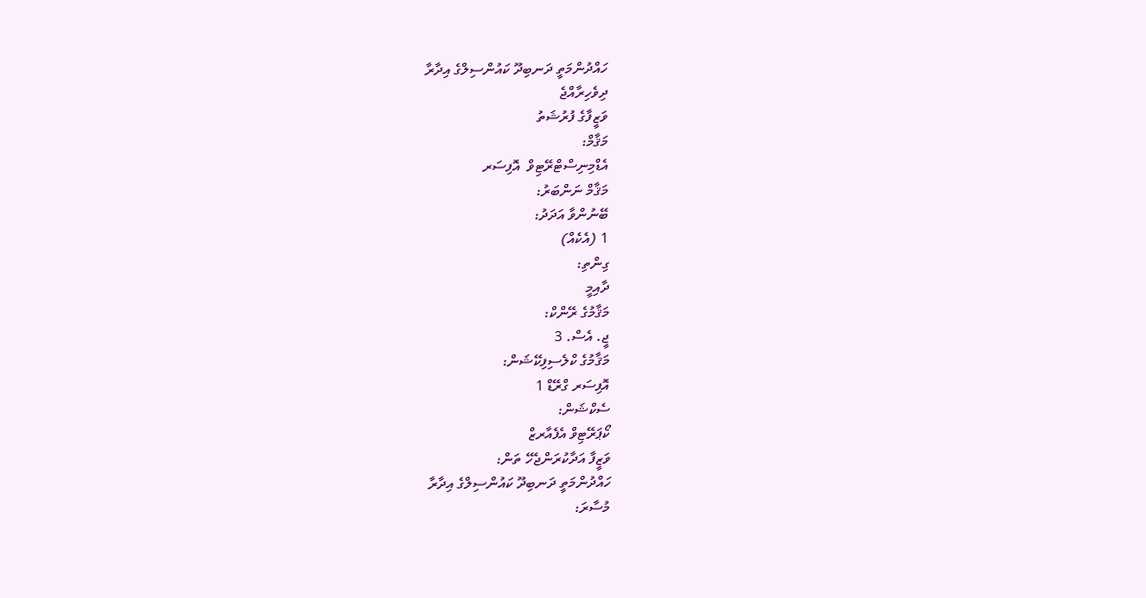ހައްދުންމަތީ ދަނބިދޫ ކައުންސިލްގެ އިދާރާ
ދިވެހިރާއްޖެ
ވަޒީފާގެ ފުރުޝަތު
މަޤާމް:
އެޑްމިނިސްޓްރޭޓިވް  އޮފިސަރ
މަޤާމް ނަންބަރު:
ބޭނުންވާ އަދަދު:
1 (އެކެއް)
ގިންތި:
ދާއިމީ
މަޤާމުގެ ރޭންކް:
ޖީ. އެސް. 3
މަޤާމުގެ ކްލެސިފިކޭޝަން:
އޮފިސަރ ގްރޭޑް 1
ސެކްޝަން:
ކޯޕަރޭޓިވް އެފެއާރޒް
ވަޒީފާ އަދާކުރަންޖެހޭ ތަން:
ހައްދުންމަތީ ދަނބިދޫ ކައުންސިލްގެ އިދާރާ
މުސާރަ: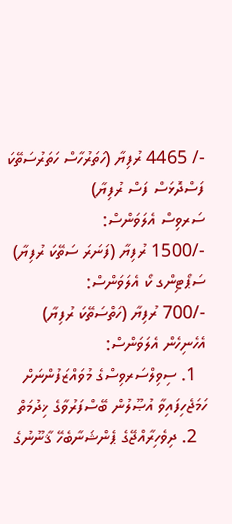-/ 4465 ރުފިޔާ (ހަތަރުހާސް ހަތަރުސަތޭކަ ފަސްދޮޅަސް ފަސް ރުފިޔާ)
ސަރވިސް އެލަވަންސް:
-/1500 ރުފިޔާ (ފަނަރަ ސަތޭކަ ރުފިޔާ)
ސަޕޯޓިންގ ކޯ އެލަވަންސް:
-/700 ރުފިޔާ (ހަތްސަތޭކަ ރުފިޔާ)
އެހެނިހެން އެލަވަންސް:
  1. ސިވިލްސަރވިސްގެ މުވައްޒަފުންނަށް ހަމަޖެހިފައިވާ އުޞޫލުން ބޭސްފަރުވާގެ ޚިދުމަތް
  2. ދިވެހިރާއްޖޭގެ ޕެންޝަނާބެހޭ ޤާނޫނުގެ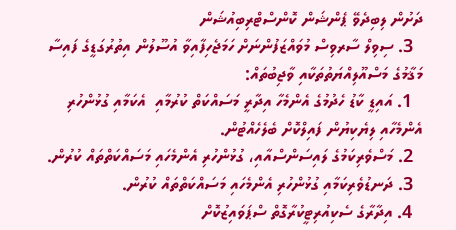ދަށުން ލިބިދެވޭ ޕެންޝަން ކޮންސްޓްރިބިއުޝަން
  3. ސިވިލް ސާރވިސް މުވައްޒަފުންނަށް ހަމަޖެހިފާއިވާ އުސޫލުން އިތުރުގަޑީގެ ފައިސާ
މަޤާމުގެ މަސްއޫލިއްޔަތުތަކާއި ވާޖިބުތައް:
  1. އައިޑީ ކާޑު ހެދުމުގެ އެންމެހާ އިދާރީ މަސައްކަތް ކުރުމާއި  އެކަމާއި ގުޅުންހުރި އެންމެހާއި ލިޔެކިޔުން ފައިލްކޮށް ބެލެހެއްޓުން.
  2. މަސްވެރިކަމުގެ ލައިސަންސްއާއި، ގުޅުންހުރި އެންމެހައި މަސައްކަތްތައް ކުރުން.
  3. ދަނޑުވެރިކަމާއި ގުޅުންހުރި އެންމެހައި މަސައްކަތްތައް ކުރުން.
  4. އިދާރާގެ ސެކިއުރިޓީކުރާގޮތް ސްޕަވައިޒުކޮށް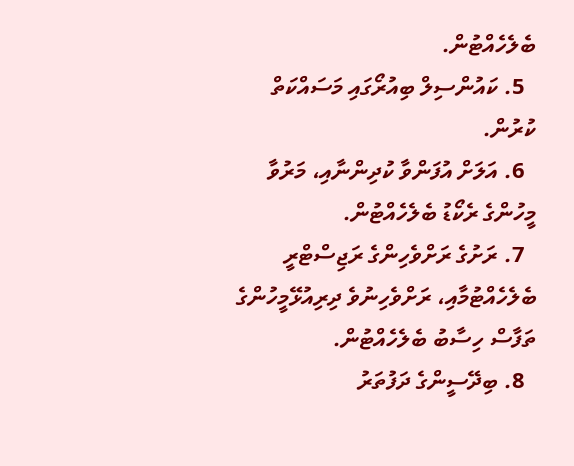ބެލެހެއްޓުން.
  5. ކައުންސިލް ބިއުރޯގައި މަސައްކަތް ކުރުން.
  6. އަލަށް އުފަންވާ ކުދިންނާއި، މަރުވާ މީހުންގެ ރެކޯޑު ބެލެހެއްޓުން.
  7. ރަށުގެ ރަށްވެހިންގެ ރަޖިސްޓްރީ ބެލެހެއްޓުމާއި، ރަށްވެހިނުވެ ދިރިއުޅޭމީހުންގެ ތަފާސް ހިސާބު ބެލެހެއްޓުން.
  8. ބިދޭސީންގެ ދަފުތަރު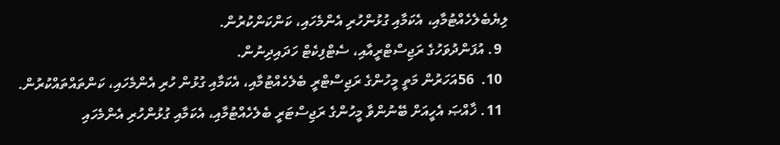ލިޔެބެލެހެއްޓުމާއި، އެކަމާއި ގުޅުންހުރި އެންމެހައި، ކަންކަންކުރުން.
  9. އުފަންދުވަހުގެ ރަޖިސްޓްރީއާއި، ސެޓްފިކެޓް ހަދައިދިނުން.
  10.  56އަހަރުން މަތީ މީހުންގެ ރަޖިސްޓްރީ ބެލެހެއްޓުމާއި، އެކަމާއި ގުޅުން ހުރި އެންމެހައި، ކަންތައްތައްކުރުން.
  11. ޚާއްޞަ އެހީއަށް ބޭނުންވާ މީހުންގެ ރަޖިސްޓަރީ ބެލެހެއްޓުމާއި، އެކަމާއި ގުޅުންހުރި އެންމެހައި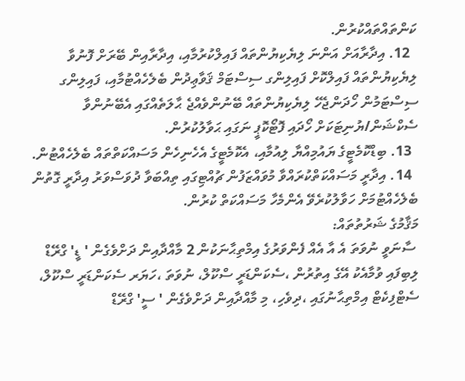ކަންތައްތައްކުރުން.
  12. އިދާރާއަށް އަންނަ ލިޔެކިޔުންތައް ފައިލްކުރުމާއި، އިދާރާއިން ބޭރަށް ފޮނުވާ ލިޔެކިޔުންތައް ފައިލްކޮށް ފައިލިންގ ސިސްޓަމް ޤަވާޢިދުން ބެލެހެއްޓުމާއި، ފައިލިންގ ސިސްޓަމުން ހޯދަންޖެހޭ ލިޔެކިޔުންތައް ބޭނުންވެއްޖެ ޙާލަތެއްގައި އެބޭނުންވާ ސެކްޝަން/ޔުނިޓަކަށް ހޯދައި ފޮޓޯކޮޕީ ނަގައި ޙަވާލުކުރުން.
  13. ބިޑްކޮމެޓީގެ ޔައުމިއްޔާ ލިއުމާއި، އެކޮމެޓީގެ އެހެނިހެން މަސައްކަތްތައް ބެލެހެއްޓުން.
  14. އިދާރީ މަސައްކަތްކުރައްވާ މުވައްޒަފުން ޗުއްޓިގައި ތިއްބަވާ ދުވަސްވަރު އިދާރީ ގޮތުން ބެލެހެއްޓުމަށް ހަވާލުކުރެވޭ އެންމެހާ މަސައްކަތް ކުރުން.
މަޤާމުގެ ޝަރުތުތައް:
 ސާނަވީ ނުވަތަ އެ އާ އެއް ފެންވަރުގެ އިމްތިޙާނަކުން 2 މާއްދާއިން ދަށްވެގެން ' ޑީ' ގްރޭޑް  ލިބިފައި ވުމާއެކު އޭގެ އިތުރުން ،ސެކަންޑަރީ ސްކޫލް، ނުވަތަ ،ހަޔަރ ސެކަންޑަރީ ސްކޫލް، ސެޓްފިކެޓް އިމްތިޙާނުގައި ،ދިވެހި، މި މާއްދާއިން ދަށްވެގެން ' ސީ' ގްރޭޑް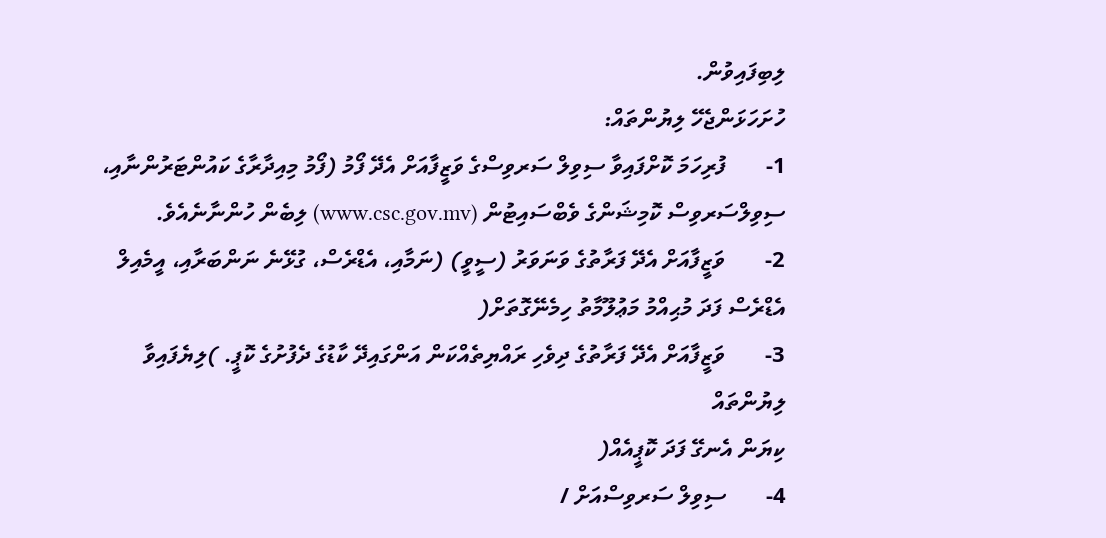ލިބިފައިވުން.
ހުށަހަޅަންޖެހޭ ލިޔުންތައް:
1-       ފުރިހަމަ ކޮށްފައިވާ ސިވިލް ސަރވިސްގެ ވަޒީފާއަށް އެދޭ ފޯމު (ފޯމު މިއިދާރާގެ ކައުންޓަރުންނާއި، ސިވިލްސަރވިސް ކޮމިޝަންގެ ވެބްސައިޓުން (www.csc.gov.mv) ލިބެން ހުންނާނެއެވެ.
2-       ވަޒީފާއަށް އެދޭ ފަރާތުގެ ވަނަވަރު (ސީވީ) (ނަމާއި، އެޑްރެސް، ގުޅޭނެ ނަންބަރާއި، އީމެއިލް އެޑްރެސް ފަދަ މުޙިއްމު މަޢުލޫމާތު ހިމެނޭގޮތަށް(
3-       ވަޒީފާއަށް އެދޭ ފަރާތުގެ ދިވެހި ރައްޔިތެއްކަން އަންގައިދޭ ކާޑުގެ ދެފުށުގެ ކޮޕީ. )ލިޔެފައިވާ ލިޔުންތައް
ކިޔަން އެނގޭ ފަދަ ކޮޕީއެއް(
4-       ސިވިލް ސަރވިސްއަށް /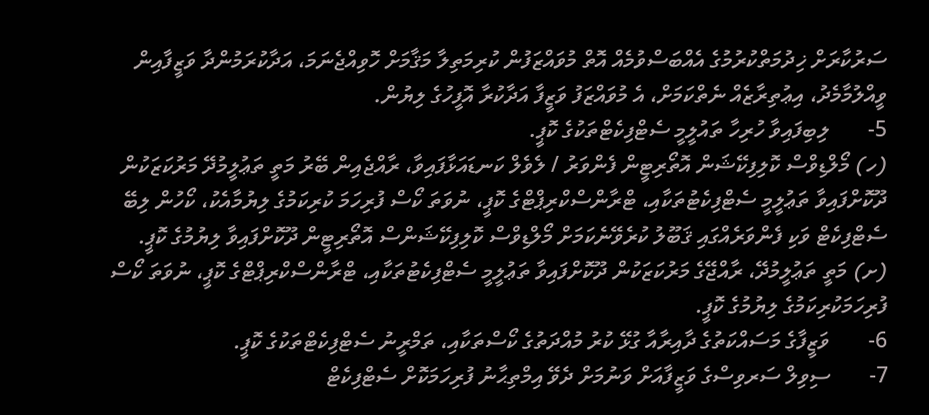ސަރުކާރަށް ޚިދުމަތްކުރުމުގެ އެއްބަސްވުމެއް އޮތް މުވައްޒަފުން ކުރިމަތިލާ މަޤާމަށް ހޮވިއްޖެނަމަ، އަދާކުރަމުންދާ ވަޒީފާއިން ވީއްލުމާމެދު، އިޢުތިރާޒެއް ނެތްކަމަށް، އެ މުވައްޒަފު ވަޒީފާ އަދާކުރާ އޮފީހުގެ ލިޔުން.
5-       ލިބިފައިވާ ހުރިހާ ތައުލީމީ ސެޓްފިކެޓްތަކުގެ ކޮޕީ.
(ހ) މޯލްޑިވްސް ކޮލިފިކޭޝަން އޮތޯރިޓީން ފެންވަރު / ލެވެލް ކަނޑައަޅާފައިވާ، ރާއްޖެއިން ބޭރު މަތީ ތަޢުލީމުދޭ މަރުކަޒަކުން ދޫކޮށްފައިވާ ތަޢުލީމީ ސެޓްފިކެޓުތަކާއި، ޓްރާންސްކްރިޕްޓްގެ ކޮޕީ، ނުވަތަ ކޯސް ފުރިހަމަ ކުރިކަމުގެ ލިޔުމާއެކު، ކޯހުން ލިބޭ ސެޓްފިކެޓް ވަކި ފެންވަރެއްގައި ޤަބޫލު ކުރެވޭނެކަމަށް މޯލްޑިވްސް ކޮލިފިކޭޝަންސް އޮތޯރިޓީން ދޫކޮށްފައިވާ ލިޔުމުގެ ކޮޕީ.
(ށ) މަތީ ތަޢުލީމުދޭ، ރާއްޖޭގެ މަރުކަޒަކުން ދޫކޮށްފައިވާ ތަޢުލީމީ ސެޓްފިކެޓުތަކާއި، ޓްރާންސްކްރިޕްޓްގެ ކޮޕީ، ނުވަތަ ކޯސް ފުރިހަމަކުރިކަމުގެ ލިޔުމުގެ ކޮޕީ.
6-       ވަޒީފާގެ މަސައްކަތުގެ ދާއިރާއާ ގުޅޭ ކުރު މުއްދަތުގެ ކޯސްތަކާއި، ތަމްރީނު ސެޓްފިކެޓްތަކުގެ ކޮޕީ.
7-       ސިވިލް ސަރވިސްގެ ވަޒީފާއަށް ވަނުމަށް ދެވޭ އިމްތިޙާނު ފުރިހަމަކޮށް ސެޓްފިކެޓް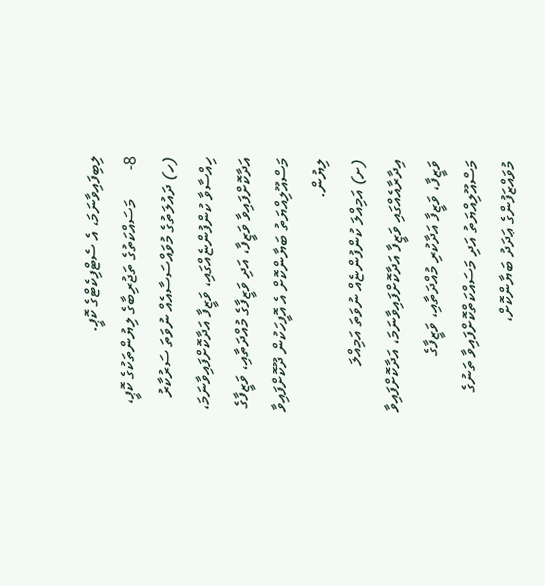ލިބިފައިވާނަމަ، އެ ސެޓްފިކެޓްގެ ކޮޕީ.
8-       މަސައްކަތުގެ ތަޖުރިބާގެ ލިޔުންތަކުގެ ކޮޕީ،
(ހ) ދައުލަތުގެ މުވައްސަސާއެއް ނުވަތަ ސަރުކާރު ހިއްސާވާ ކުންފުންޏެއްގައި، ވަޒީފާ އަދާކޮށްފައިވާނަމަ، އަދާކޮށްފައިވާ ވަޒީފާ، އަދި ވަޒީފާގެ މުއްދަތާއި، ވަޒީފާގެ މަސްއޫލިއްޔަތު ބަޔާންކޮށް އެ އޮފީހަކުން ދޫކޮށްފައިވާ ލިޔުން.
(ށ) އަމިއްލަ ކުންފުންޏެއް ނުވަތަ އަމިއްލަ އިދާރާއެއްގައި ވަޒީފާ އަދާކޮށްފައިވާނަމަ، އަދާކޮށްފައިވާ ވަޒީފާ، ވަޒީފާ އަދާކުރި މުއްދަތާއި، ވަޒީފާގެ މަސްއޫލިއްޔަތު އަދި މަސައްކަތްކޮށްފައިވާ ތަނުގެ މުވައްޒަފުންގެ ޢަދަދު ބަޔާންކޮށް،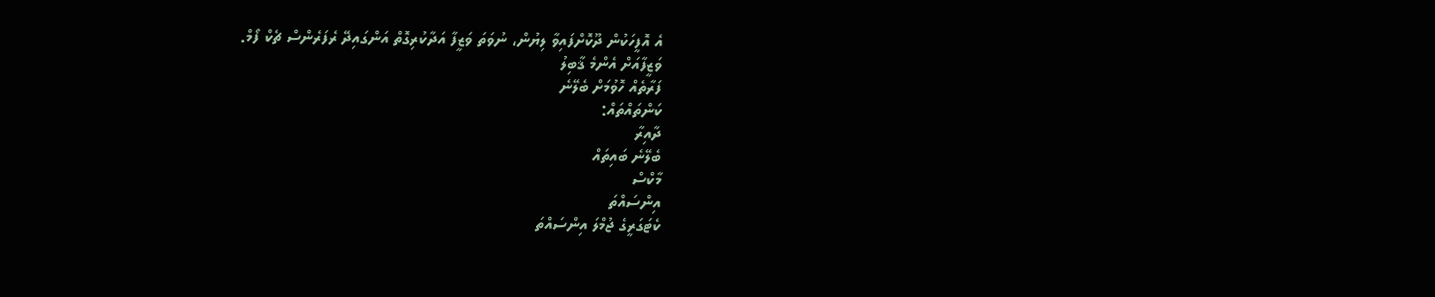އެ އޮފީހަކުން ދޫކޮށްފައިވާ ލިޔުން، ނުވަތަ ވަޒީފާ އަދާކުރިގޮތް އަންގައިދޭ ރެފަރެންސް ޗެކް ފޯމް.
ވަޒީފާއަށް އެންމެ ޤާބިލު
ފަރާތެއް ހޮވުމަށް ބެލޭނެ
ކަންތައްތައް:
ދާއިރާ
ބެލޭނެ ބައިތައް
މާކްސް
އިންސައްތަ
ކެޓަގަރީގެ ޖުމްލަ އިންސައްތަ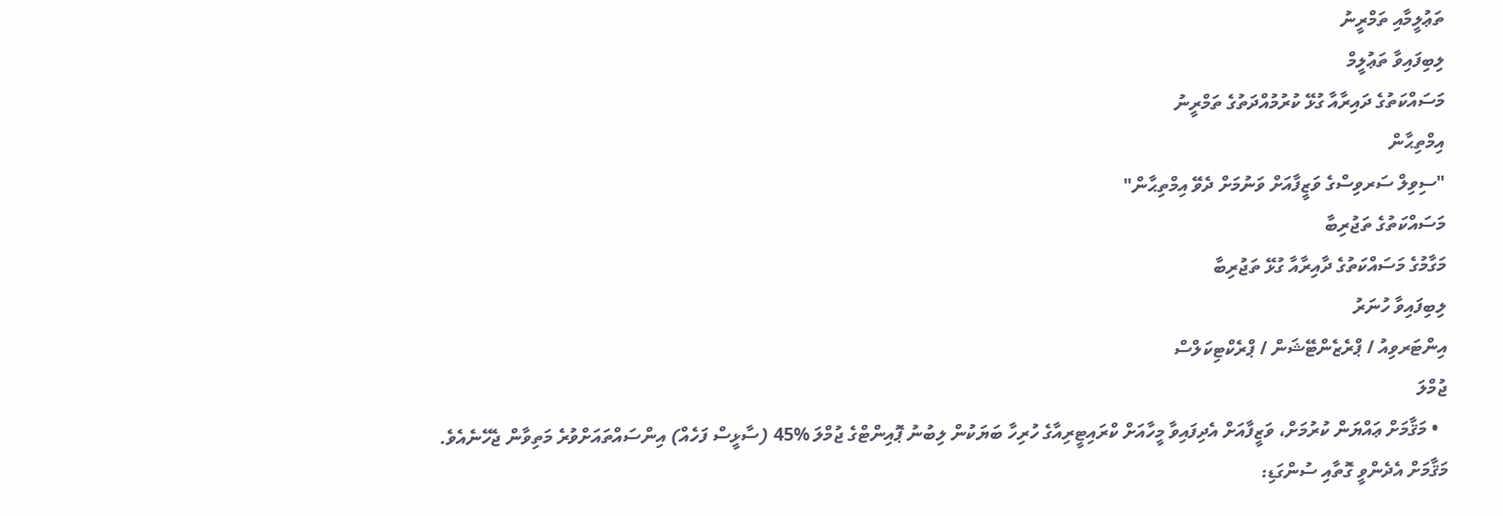ތަޢުލީމާއި ތަމްރީނު
ލިބިފައިވާ ތަޢުލީމް
މަސައްކަތުގެ ދައިރާއާ ގުޅޭ ކުރުމުއްދަތުގެ ތަމްރީނު
އިމްތިޙާން
"ސިވިލް ސަރވިސްގެ ވަޒީފާއަށް ވަނުމަށް ދެވޭ އިމްތިޙާން"
މަސައްކަތުގެ ތަޖުރިބާ
މަގާމުގެ މަސައްކަތުގެ ދާއިރާއާ ގުޅޭ ތަޖުރިބާ
ލިބިފައިވާ ހުނަރު
އިންޓަރވިއު / ޕްރެޒެންޓޭޝަން / ޕްރެކްޓިކަލްސް
ޖުމްލަ
  • މަޤާމަށް ޢައްޔަން ކުރުމަށް، ވަޒީފާއަށް އެދިފައިވާ މީހާއަށް ކްރައިޓީރިއާގެ ހުރިހާ ބަޔަކުން ލިބުނު ޕޮއިންޓްގެ ޖުމްލަ %45 (ސާޅީސް ފަހެއް) އިންސައްތައަށްވުރެ މަތިވާން ޖެހޭނެއެވެ.
މަޤާމަށް އެދެންވީ ގޮތާއި ސުންގަޑި: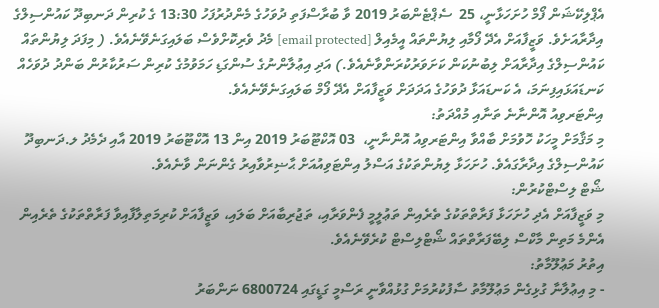އެޕްލިކޭޝަން ފޯމް ހުށަހަޅާނީ، 25  ސެޕްޓެންބަރު 2019 ވާ ބުރާސްފަތި ދުވަހުގެ މެންދުރުފަހު 13:30 ގެ ކުރިން ދަނބިދޫ ކައުންސިލްގެ އިދާރާއަށެވެ. ވަޒީފާއަށް އެދޭ ފޯމާއި ލިޔުންތައް އީމެއިލް [email protected] މެދު ވެރިކޮށްވެސް ބަލައިގަނެވޭނެއެވެ. ( މިފަދަ ލިޔުންތައް ކައުންސިލްގެ އިދާރާއަށް ލިބުނުކަން ކަށަވަރުކުރަންވާނެއެވެ.) އަދި އިޢުލާންނުގެ ސުންގަޑި ހަމަވުމުގެ ކުރިން ސަރުކާރުން ބަންދު ދުވަހެއް ކަނޑައަޅައިފިނަމަ، އެ ކަނޑައަޅާ ދުވަހުގެ އަދަދަށް ވަޒީފާއަށް އެދޭ ފޯމް ބަލައިގަނެވޭނެއެވެ.
އިންޓަރވިއު އޮންނާނެ ތަނާއި މުއްދަތު:
މި މަޤާމަށް މީހަކު ހޮވުމަށް ބާއްވާ އިންޓަރވިއު އޮންނާނީ،  03 އޮކްޓޫބަރު 2019 އިން 13 އޮކްޓޫބަރު 2019 އާއި ދެމެދު ލ.ދަނބިދޫ ކައުންސިލްގެ އިދާރާގައެވެ. ހުށަހަޅާ ލިޔުންތަކުގެ އަސްލު އިންޓަވިއުއަށް ޙާޟިރުވާއިރު ގެންނަން ވާނެއެވެ.
ޝޯޓް ލިސްޓްކުރުން:
މި ވަޒީފާއަށް އެދި ހުށަހަޅާ ފަރާތްތަކުގެ ތެރެއިން ތަޢުލީމީ ފެންވަރާއި، ތަޖުރިބާއަށް ބަލައި، ވަޒީފާއަށް ކުރިމަތިލާފާއިވާ ފަރާތްތަކުގެ ތެރެއިން އެންމެ މަތިން މާކްސް ލިބޭފަރާތްތައް ޝޯޓްލިސްޓް ކުރެވޭނެއެވެ.
އިތުރު މަޢުލޫމާތު:
- މި އިޢުލާނާ ގުޅިގެން މަޢުލޫމާތު ސާފުކުރުމަށް ގުޅުއްވާނީ ރަސްމީ ގަޑީގައި 6800724 ނަންބަރު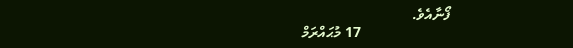ފޯނާއެވެ.
                         17 މުޙައްރަމް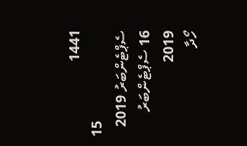1441
                         15 ސެޕްޓެންބަރު 2019
16 ސެޕްޓެންބަރު 2019
ހޯދާ